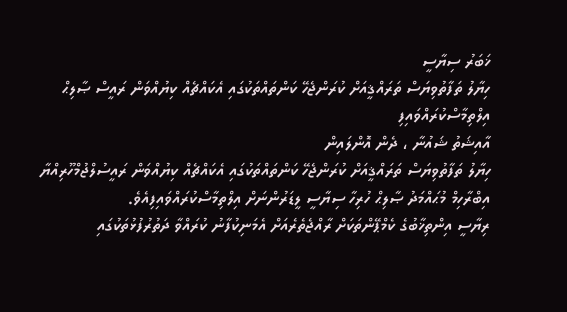ޚަބަރު ސިޔާސީ
ހިޔާލު ތަފާތުވިޔަސް ތަރައްޤީއަށް ކުރަންޖެހޭ ކަންތައްތަކުގައި އެކައްޗެއް ކިޔުއްވަން ރައީސް ޞާލިޙް އިލްތިމާސްކުރައްވައިފި
އާއިޝަތު ޝައުނާ ، ދެން އޮންލައިން
ހިޔާލު ތަފާތުވިޔަސް ތަރައްޤީއަށް ކުރަންޖެހޭ ކަންތައްތަކުގައި އެކައްޗެއް ކިޔުއްވަން ރައީސުލްޖުމްހޫރިއްޔާ އިބްރާހިމް މުޙައްމަދު ޞާލިޙް ހުރިހާ ސިޔާސީ ލީޑަރުންނަށް އިލްތިމާސްކުރައްވައިފިއެވެ.
ރިޔާސީ އިންތިޚާބުގެ ކެމްޕޭންތަކަށް ރާއްޖެތެރެއަށް އެމަނިކުފާނު ކުރައްވާ ދަތުރުފުޅުތަކުގައި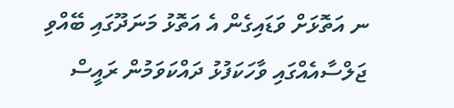ނ އަތޮޅަށް ވަޑައިގެން އެ އަތޮޅު މަނަދޫގައި ބޭއްވި ޖަލްސާއެއްގައި ވާހަކަފުޅު ދައްކަވަމުން ރައީސް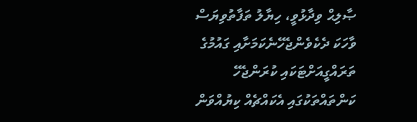ޞާލިޙް ވިދާޅުވީ، ހިޔާލު ތަފާތުވިޔަސް ވާހަކަ ދެކެވެންޖެހޭނެކަމަށާއި ގައުމުގެ ތަރައްގީއަށްޓަކައި ކުރަންޖެހޭ ކަންތައްތަކުގައި އެކައްޗެއް ކިޔުއްވަން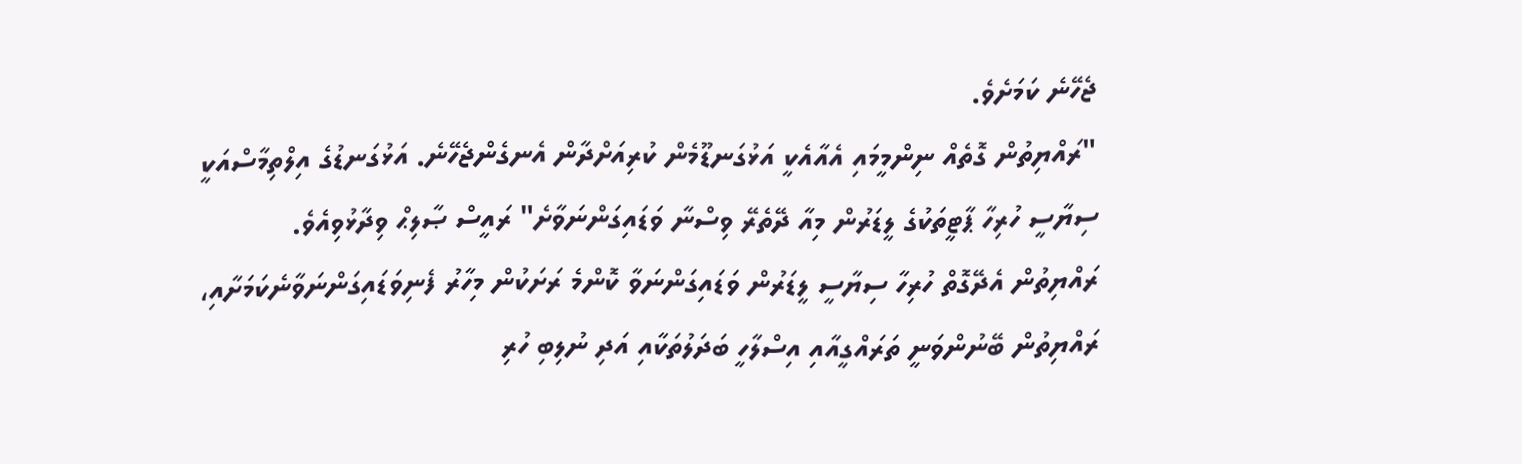ޖެހޭނެ ކަމަށެވެ.
"ރައްޔިތުން ގޮތެއް ނިންމީމައި އެއާއެކީ އަޅުގަނޑޫމެން ކުރިއަށްދާން އެނގެންޖެހޭނެ. އަޅުގަނޑުގެ އިލްތިމާސްއަކީ ސިޔާސީ ހުރިހާ ޕާޓީތަކުގެ ލީޑަރުން މިއާ ދޭތެރޭ ވިސްނާ ވަޑައިގަންނަވާށެ" ރައީސް ޞާލިޙް ވިދާޅުވިއެވެ.
ރައްޔިތުން އެދޭގޮތް ހުރިހާ ސިޔާސީ ލީޑަރުން ވަޑައިގަންނަވާ ކޮންމެ ރަށަކުން މިހާރު ފެނިވަޑައިގަންނަވާނެކަމަށާއި، ރައްޔިތުން ބޭނުންވަނީ ތަރައްގީއާއި އިސްލާހީ ބަދަލުތަކާއި އަދި ނުލިބި ހުރި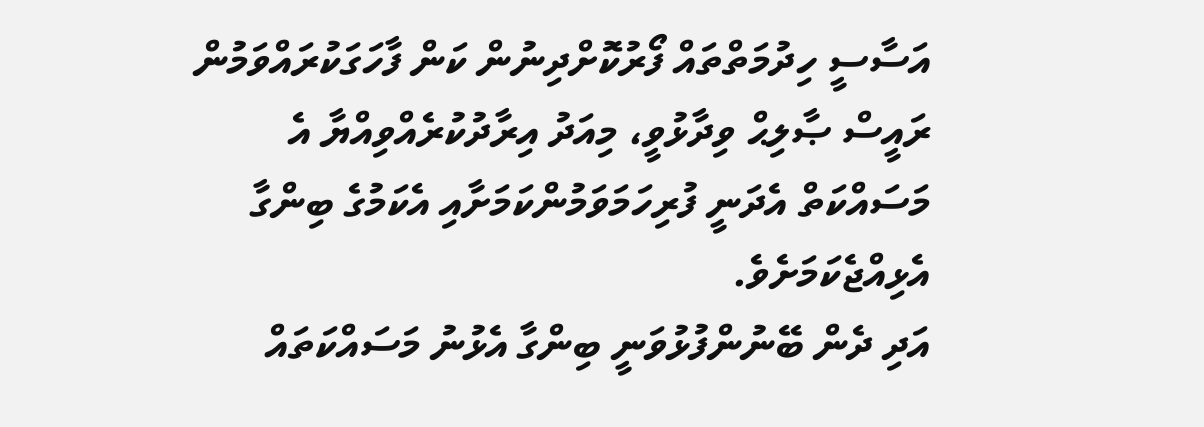އަސާސީ ހިދުމަތްތައް ފޯރުކޮށްދިނުން ކަން ފާހަގަކުރައްވަމުން ރައީސް ޞާލިޙް ވިދާޅުވީ، މިއަދު އިރާދުކުރެއްވިއްޔާ އެ މަސައްކަތް އެދަނީ ފުރިހަމަވަމުންކަމަށާއި އެކަމުގެ ބިންގާ އެޅިއްޖެކަމަށެވެ.
އަދި ދެން ބޭނުންފުޅުވަނީ ބިންގާ އެޅުނު މަސައްކަތައް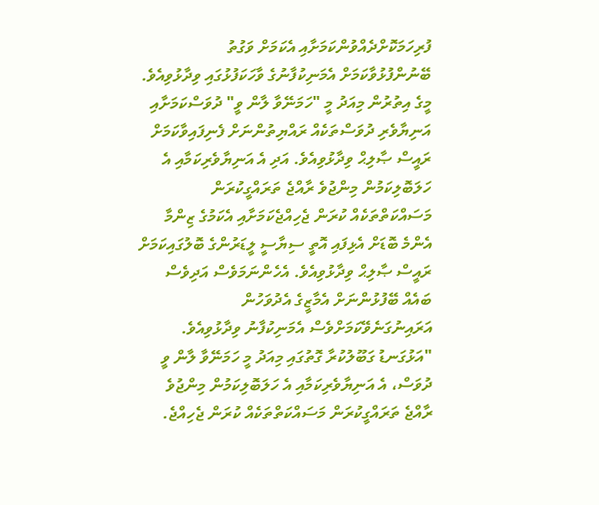ފުރިހަމަކޮށްދެއްވުންކަމަށާއި އެކަމަށް ވަގުތު ބޭނުންފުޅުވާކަމަށް އެމަނިކުފާނުގެ ވާހަކަފުޅުގައި ވިދާޅުވިއެވެ.
މީގެ އިތުރުން މިއަދު މީ "ހަމަނޭވާ ލާން ވީ" ދުވަސްކަމަށާއި އަނިޔާވެރި ދުވަސްތަކެއް ރައްޔިތުންނަށް ފެނިފައިވާކަމަށް ރައީސް ޞާލިޙް ވިދާޅުވިއެވެ. އަދި އެ އަނިޔާވެރިކަމާއި އެ ހަލަބޮލިކަމުން މިންޖުވެ ރާއްޖެ ތަރައްގީކުރަން މަސައްކަތްތަކެއް ކުރަން ޖެހިއްޖެކަމަށާއި އެކަމުގެ ޒިންމާ އެންމެ ބޮޑަށް އެޅިފައި އޮތީ ސިޔާސީ ލީޑަރުންގެ ބޮލުގައިކަމަށް ރައީސް ޞާލިޙް ވިދާޅުވިއެވެ. އެހެންނަމަވެސް އަދިވެސް ބައެއް ބޭފުޅުންނަށް އެމާޒީގެ އެދުވަހުން އަރައިނުގަނެވޭކަމަށްވެސް އެމަނިކުފާނު ވިދާޅުވިއެވެ.
"އަޅުގަނޑު ގަބޫލުކުރާ ގޮތުގައި މިއަދު މީ ހަމަނޭވާ ލާން ވީ ދުވަސް، އެ އަނިޔާވެރިކަމާއި އެ ހަލަބޮލިކަމުން މިންޖުވެ ރާއްޖެ ތަރައްގީކުރަން މަސައްކަތްތަކެއް ކުރަން ޖެހިއްޖެ.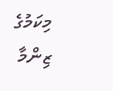މިކަމުގެ ޒިންމާ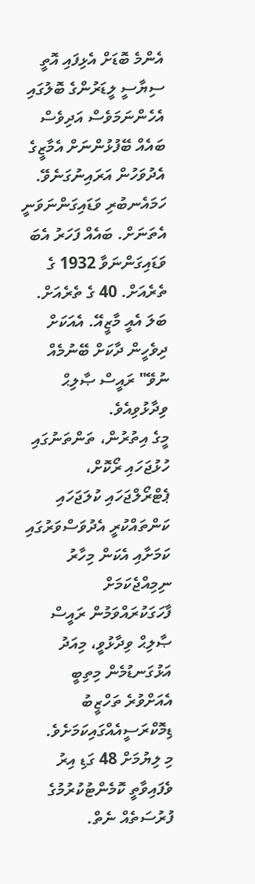އެންމެ ބޮޑަށް އެޅިފައި އޮތީ ސިޔާސީ ލީޑަރުންގެ ބޮލުގައި އެހެންނަމަވެސް އަދިވެސް ބައެއް ބޭފުޅުންނަށް އެމާޒީގެ އެދުވަހުން އަރައިނުގަނެވޭ. ހަމައެނބުރި ވަޑައިގަންނަވަނީ އެތަނަށް. ބައެއް ފަހަރު އެބަ ވަޑައިގަންނަވާ 1932 ގެ ތެރެއަށް. 40 ގެ ތެރެއަށް. ބަލަ އެއީ މާޒީއޭ. އެއަކަށް ދިވެހީން ދާކަށް ބޭނުމެއް ނުވޭ" ރައީސް ޞާލިޙް ވިދާޅުވިއެވެ.
މީގެ އިތުރުން، ތަންތަނުގައި ހުޅުޖަހައި ރޯކޮށް، ޕެޓްރޯލްޖަހައި ކުލަޖަހައި ކަންތައްކުރީ އެދުވަސްވަރުގައި ކަމަށާއި އެކަން މިހާރު ނިމިއްޖެކަމަށް ފާހަގަކުރައްވަމުން ރައީސް ޞާލިޙް ވިދާޅުވީ، މިއަދު އަޅުގަނޑުމެން މިތިބީ އެއަށްވުރެ ތަހްޒީބު ޑިމޮކްރަސީއެއްގައިކަމަށެވެ.
މި ލިޔުމަށް 48 ގަޑި އިރު ވެފައިވާތީ ކޮމެންޓުކުރުމުގެ ފުރުސަތެއް ނެތް.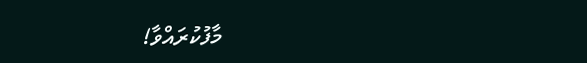މާފުކުރައްވާ!